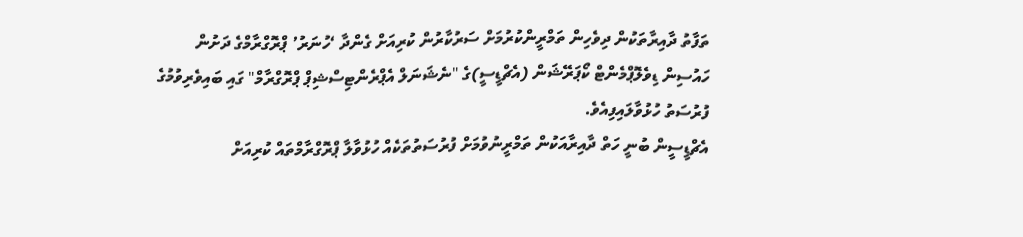ތަފާތު ދާއިރާތަކުން ދިވެހިން ތަމްރީންކުރުމަށް ސަރުކާރުން ކުރިއަށް ގެންދާ ‘ހުނަރު’ ޕްރޮގްރާމްގެ ދަށުން ހައުސިން ޑިވެލޮޕްމެންޓް ކޯޕަރޭޝަން (އެޗްޑީސީ)ގެ "ނެޝަނަލް އެޕްރެންޓިސްޝިޕް ޕްރޮގްރާމް" ގައި ބައިވެރިވުމުގެ ފުރުސަތު ހުޅުވާލައިފިއެވެ.
އެޗްޑީސީން ބުނީ ހަތް ދާއިރާއަކުން ތަމްރީނުވުމަށް ފުރުސަތުތަކެއް ހުޅުވާލާ ޕްރޮގްރާމްތައް ކުރިއަށް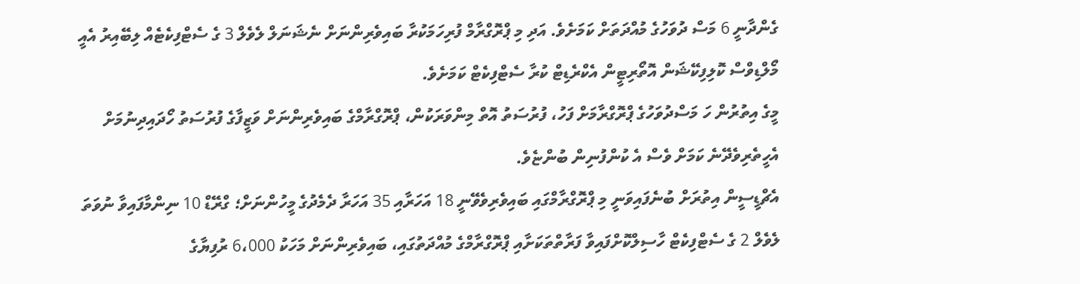ގެންދާނީ 6 މަސް ދުވަހުގެ މުއްދަތަށް ކަމަށެވެ. އަދި މި ޕްރޮގްރާމް ފުރިހަމަކުރާ ބައިވެރިންނަށް ނެޝަނަލް ލެވެލް 3 ގެ ސެޓްފިކެޓެއް ލިބޭއިރު އެއީ މޯލްޑިވްސް ކޮލިފިކޭޝަން އޮތޯރިޓީން އެކްރެޑިޓް ކުރާ ސެޓްފިކެޓް ކަމަށެވެ.
މީގެ އިތުރުން ހަ މަސްދުވަހުގެ ޕްރޮގްރާމަށް ފަހު، ފުރުސަތު އޮތް މިންވަރަކުން، ޕްރޮގްރާމްގެ ބައިވެރިންނަށް ވަޒީފާގެ ފުރުސަތު ހޯދައިދިނުމަށް އެހީތެރިވެދޭނެ ކަމަށް ވެސް އެ ކުންފުނިން ބުންޏެވެ.
އެޗްޑީސީން އިތުރަށް ބުނެފައިވަނީ މި ޕްރޮގްރާމްގައި ބައިވެރިވެވޭނީ 18 އަހަރާއި 35 އަހަރާ ދެމެދުގެ މީހުންނަށް؛ ގްރޭޑް 10 ނިންމާފައިވާ ނުވަތަ ލެވެލް 2 ގެ ސެޓްފިކެޓް ހާސިލްކޮށްފައިވާ ފަރާތްތަކަށާއި ޕްރޮގްރާމްގެ މުއްދަތުގައި، ބައިވެރިންނަށް މަހަކު 6،000 ރުފިޔާގެ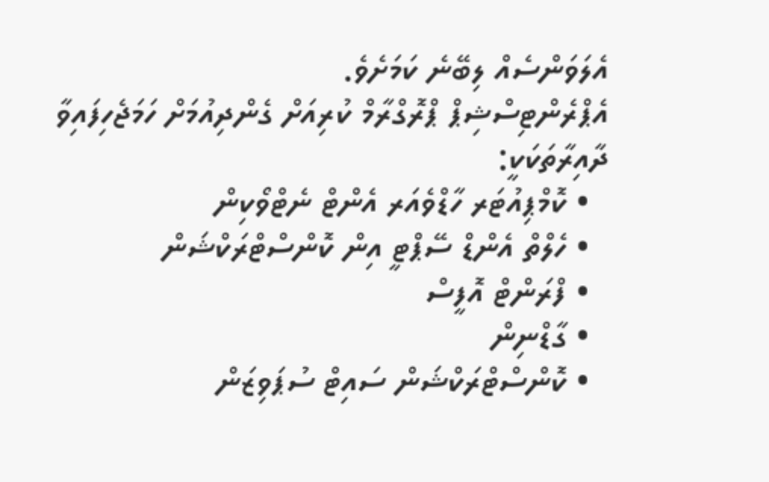އެލަވަންސެއް ލިބޭނެ ކަމަށެވެ.
އެޕްރެންޓިސްޝިޕް ޕްރޮގްރާމް ކުރިއަށް ގެންދިއުމަށް ހަމަޖެހިފައިވާ ދާއިރާތަކަކީ:
  • ކޮމްޕިއުޓަރ ހާޑްވެއަރ އެންޓް ނެޓްވޯކިން
  • ހެލްތް އެންޑް ސޭޕްޓީ އިން ކޮންސްޓްރަކްޝަން
  • ފްރަންޓް އޮފީސް
  • ގާޑްނިން
  • ކޮންސްޓްރަކްޝަން ސައިޓް ސުޕަވިޒަން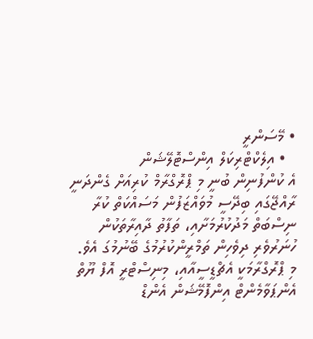• މޭސަންރީ
  • އިލެކްޓްރިކަލް އިންސްޓޮލޭޝަން
އެ ކުންފުނިން ބުނީ މި ޕްރޮގްރާމް ކުރިއަށް ގެންދަނީ ރާއްޖޭގައި ބިދޭސީ މުވައްޒަފުން މަސައްކަތް ކުރާ ނިސްބަތް މަދުކުރުމަށާއި، ތަފާތު ދާއިރާތަކުން ހުނަރުވެރި ދިވެހިން ތަމްރީންކުރުމުގެ ބޭނުމުގަ އެވެ.
މި ޕްރޮގްރާމަކީ އެޗްޑީސީއާއި، މިނިސްޓްރީ އޮފް ޔޫތް އެންޕަވާމެންޓް އިންފޮމޭޝަން އެންޑް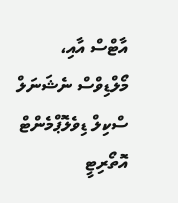އާޓްސް އާއި، މޯލްޑިވްސް ނެޝަނަލް ސްކިލް ޑިވެލޮޕްމެންޓް އޮތޯރިޓީ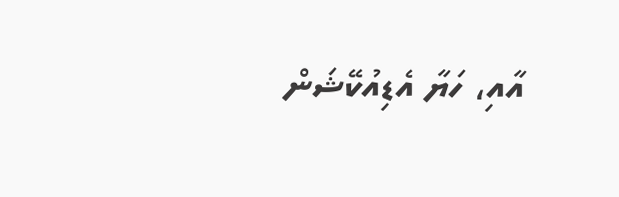އާއި، ހަޔާ އެޑިއުކޭޝަން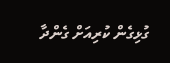ގުޅިގެން ކުރިއަށް ގެންދާ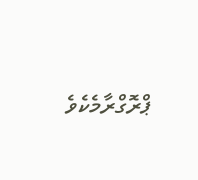ޕްރޮގްރާމެކެވެ